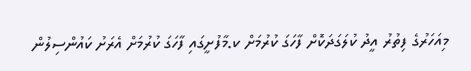މިއަހަރުގެ ފިތުރު އީދު ކުލަގަދަކޮށް ފާހަގަ ކުރުމަށް ކ.މާފުށީގައި ފާހަގަ ކުރުމަށް އެރަށު ކައުންސިލުން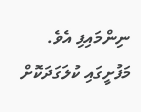ނިންމައިފި އެވެ.
މަފުށީގައި ކުލަގަދަކޮށް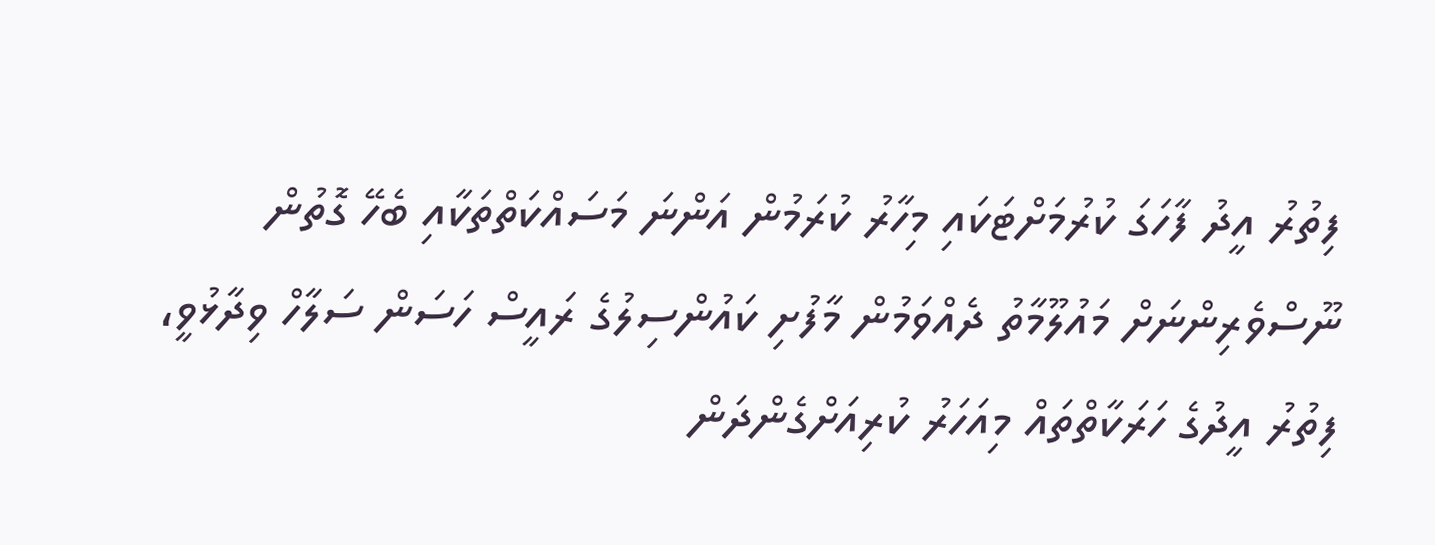ފިތުރު އީދު ފާހަގަ ކުރުމަށްޓަކައި މިހާރު ކުރަމުން އަންނަ މަސައްކަތްތަކާއި ބެހޭ ގޮތުން ނޫސްވެރިންނަށް މައުލޫމާތު ދެއްވަމުން މާފުށި ކައުންސިލުގެ ރައީސް ހަސަން ސަލާހް ވިދާޅުވީ، ފިތުރު އީދުގެ ހަރަކާތްތައް މިއަހަރު ކުރިއަށްގެންދަން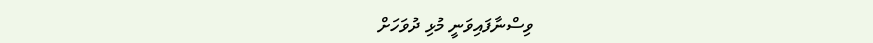ވިސްނާފައިވަނީ މުޅި ދުވަހަށް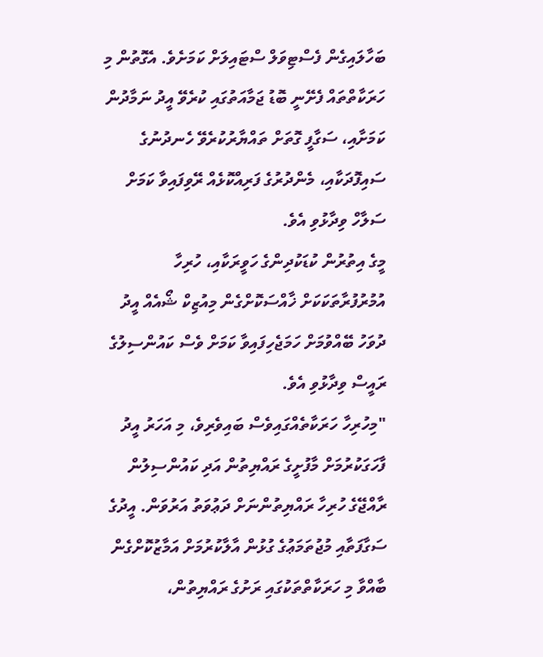ބަހާލައިގެން ފެސްޓިވަލް ސްޓައިލަށް ކަމަށެވެ. އެގޮތުން މި ހަރަކާތްތައް ފެށޭނީ ބޮޑު ޖަމާއަތުގައި ކުރެވޭ އީދު ނަމާދުން ކަމަށާއި، ސަގާފީ ގޮތަށް ތައްޔާރުކުރެވޭ ހެނދުނުގެ ސައިފޮދަކާއި، މެންދުރުގެ ފަރިއްކޮޅެއް ރޭވިފައިވާ ކަމަށް ސަލާހް ވިދާޅުވި އެވެ.
މީގެ އިތުރުން ކުޑަކުދިންގެ ހަވީރަކާއި، ހުރިހާ އުމުރުފުރާތަކަކަށް ޚާއްސަކޮށްގެން މިއުޒިކް ޝޯއެއް އީދު ދުވަހު ބޭއްވުމަށް ހަމަޖެހިފައިވާ ކަމަށް ވެސް ކައުންސިލުގެ ރައީސް ވިދާޅުވި އެވެ.
"މިހުރިހާ ހަރަކާތެއްގައިވެސް ބައިވެރިވެ، މި އަހަރު އީދު ފާހަގަކުރުމަށް މާފުށީގެ ރައްޔިތުން އަދި ކައުންސިލުން ރާއްޖޭގެ ހުރިހާ ރައްޔިތުންނަށް ދަޢުވަތު އަރުވަން. އީދުގެ ސަގާފަތާއި މުޖުތަމަޢުގެ ގުޅުން އާލާކުރުމަށް އަމާޒުކޮށްގެން ބާއްވާ މި ހަރަކާތްތަކުގައި ރަށުގެ ރައްޔިތުން،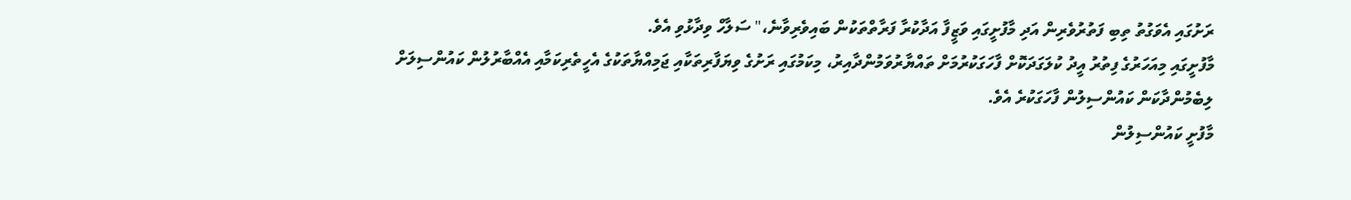ރަށުގައި އެވަގުތު ތިބި ފަތުރުވެރިން އަދި މާފުށީގައި ވަޒީފާ އަދާކުރާ ފަރާތްތަކުން ބައިވެރިވާނެ،" ސަލާހް ވިދާޅުވި އެވެ.
މާފުށީގައި މިއަހަރުގެ ފިތުރު އީދު ކުލަގަދަކޮށް ފާހަގަކުރުމަށް ތައްޔާރުވަމުންދާއިރު، މިކަމުގައި ރަށުގެ ވިޔަފާރިތަކާއި ޖަމިއްޔާތަކުގެ އެހީތެރިކަމާއި އެއްބާރުލުން ކައުންސިލަށް ލިބެމުންދާކަން ކައުންސިލުން ފާހަގަކުރެ އެވެ.
މާފުށީ ކައުންސިލުން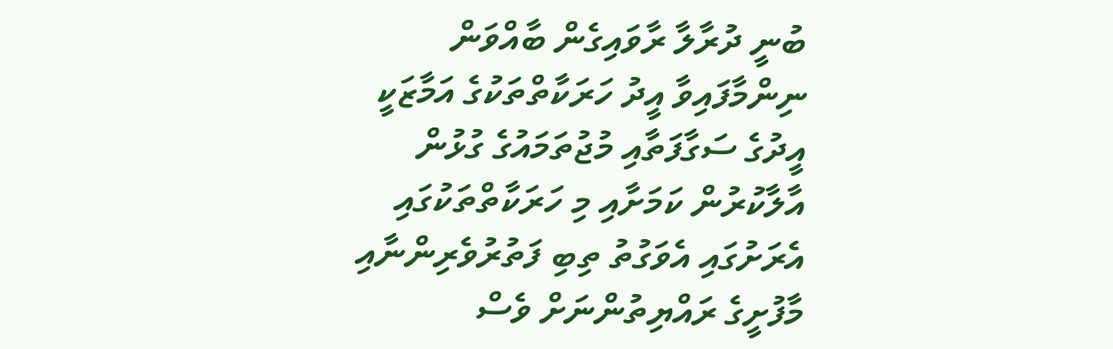ބުނީ ދުރާލާ ރާވައިގެން ބާއްވަން ނިންމާފައިވާ އީދު ހަރަކާތްތަކުގެ އަމާޒަކީ އީދުގެ ސަގާފަތާއި މުޖުތަމައުގެ ގުޅުން އާލާކުރުން ކަމަށާއި މި ހަރަކާތްތަކުގައި އެރަށުގައި އެވަގުތު ތިބި ފަތުރުވެރިންނާއި މާފުށީގެ ރައްޔިތުންނަށް ވެސް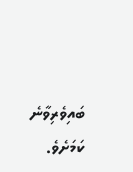ބައިވެރިވާނެ ކަމަށެވެ.